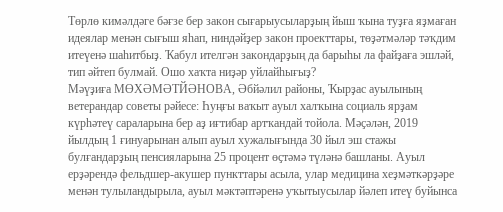Төрлө кимәлдәге бәғзе бер закон сығарыусыларҙың йыш ҡына туҙға яҙмаған идеялар менән сығыш яһап, ниндәйҙер закон проекттары, төҙәтмәләр тәҡдим итеүенә шаһитбыҙ. Ҡабул ителгән закондарҙың да барыһы ла файҙаға эшләй, тип әйтеп булмай. Ошо хаҡта ниҙәр уйлайһығыҙ?
Мәүҙиға МӨХӘМӘТЙӘНОВА, Әбйәлил районы, Ҡырҙас ауылының ветерандар советы рәйесе: Һуңғы ваҡыт ауыл халҡына социаль ярҙам күрһәтеү сараларына бер аҙ иғтибар артҡандай тойола. Мәҫәлән, 2019 йылдың 1 ғинуарынан алып ауыл хужалығында 30 йыл эш стажы булғандарҙың пенсияларына 25 процент өҫтәмә түләнә башланы. Ауыл ерҙәрендә фельдшер-акушер пункттары асыла, улар медицина хеҙмәткәрҙәре менән тулыландырыла, ауыл мәктәптәренә уҡытыусылар йәлеп итеү буйынса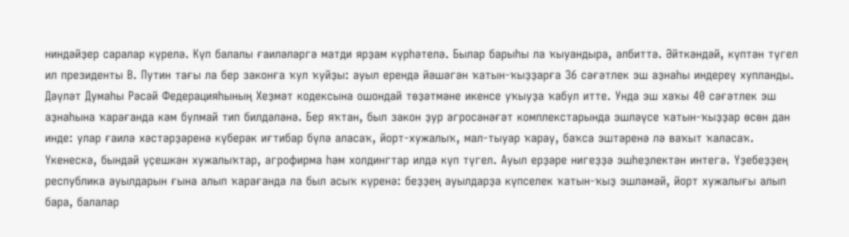ниндәйҙер саралар күрелә. Күп балалы ғаиләләргә матди ярҙам күрһәтелә. Былар барыһы ла ҡыуандыра, әлбиттә. Әйткәндәй, күптән түгел ил президенты В. Путин тағы ла бер законға ҡул ҡуйҙы: ауыл ерендә йәшәгән ҡатын-ҡыҙҙарға 36 сәғәтлек эш аҙнаһы индереү хупланды. Дәүләт Думаһы Рәсәй Федерацияһының Хеҙмәт кодексына ошондай төҙәтмәне икенсе уҡыуҙа ҡабул итте. Унда эш хаҡы 40 сәғәтлек эш аҙнаһына ҡарағанда кәм булмай тип билдәләнә. Бер яҡтан, был закон ҙур агросәнәғәт комплекстарында эшләүсе ҡатын-ҡыҙҙар өсөн дан инде: улар ғаилә хәстәрҙәренә күберәк иғтибар бүлә аласаҡ, йорт-хужалыҡ, мал-тыуар ҡарау, баҡса эштәренә лә ваҡыт ҡаласаҡ. Үкенескә, бындай үҫешкән хужалыҡтар, агрофирма һәм холдингтар илдә күп түгел. Ауыл ерҙәре нигеҙҙә эшһеҙлектән интегә. Үҙебеҙҙең республика ауылдарын ғына алып ҡарағанда ла был асыҡ күренә: беҙҙең ауылдарҙа күпселек ҡатын-ҡыҙ эшләмәй, йорт хужалығы алып бара, балалар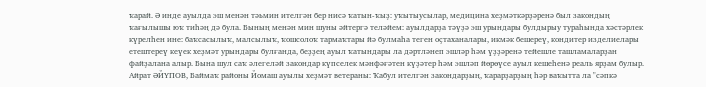ҡарай. Ә инде ауылда эш менән тәьмин ителгән бер нисә ҡатын-ҡыҙ: уҡытыусылар, медицина хеҙмәткәрҙәренә был закондың ҡағылышы юҡ тиһәң дә була. Бының менән мин шуны әйтергә теләйем: ауылдарҙа тәүҙә эш урындары булдырыу тураһында хәстәрлек күрелһен ине: баҡсасылыҡ, малсылыҡ, ҡошсолоҡ тармаҡтары йә булмаһа теген оҫтаханалары, икмәк бешереү, кондитер изделиелары етештереү кеүек хеҙмәт урындары булғанда, беҙҙең ауыл ҡатындары ла дәртләнеп эшләр һәм үҙҙәренә тейешле ташламаларҙан файҙалана алыр. Бына шул саҡ әлегеләй закондар күпселек мәнфәғәтен күҙәтер һәм эшләп йөрөүсе ауыл кешеһенә реаль ярҙам булыр.
Айрат ӘЙҮПОВ, Баймаҡ районы Йомаш ауылы хеҙмәт ветераны: Ҡабул ителгән закондарҙың, ҡарарҙарҙың һәр ваҡытта ла "сәпкә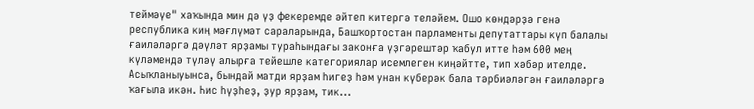теймәүе" хаҡында мин дә үҙ фекеремде әйтеп китергә теләйем. Ошо көндәрҙә генә республика киң мәғлүмәт сараларында, Башҡортостан парламенты депутаттары күп балалы ғаиләләргә дәүләт ярҙамы тураһындағы законға үҙгәрештәр ҡабул итте һәм 600 мең күләмендә түләү алырға тейешле категориялар исемлеген киңәйтте, тип хәбәр ителде. Асыҡланыуынса, бындай матди ярҙам һигеҙ һәм унан күберәк бала тәрбиәләгән ғаиләләргә ҡағыла икән. Һис һүҙһеҙ, ҙур ярҙам, тик...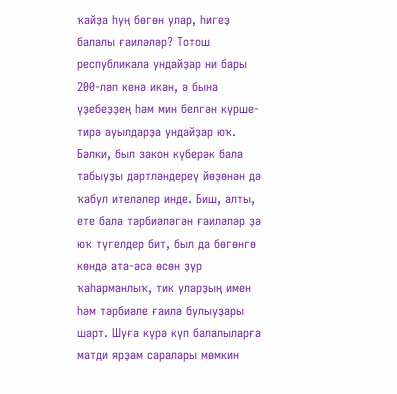ҡайҙа һуң бөгөн улар, һигеҙ балалы ғаиләләр? Тотош республикала ундайҙар ни бары 200-ләп кенә икән, ә бына үҙебеҙҙең һәм мин белгән күрше-тирә ауылдарҙа ундайҙар юҡ. Бәлки, был закон күберәк бала табыуҙы дәртләндереү йөҙөнән дә ҡабул ителәлер инде. Биш, алты, ете бала тәрбиәләгән ғаиләләр ҙә юҡ түгелдер бит, был да бөгөнгө көндә ата-әсә өсөн ҙур ҡаһарманлыҡ, тик уларҙың имен һәм тәрбиәле ғаилә булыуҙары шарт. Шуға күрә күп балалыларға матди ярҙам саралары мөмкин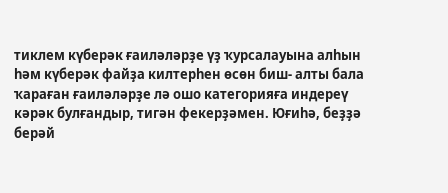тиклем күберәк ғаиләләрҙе үҙ ҡурсалауына алһын һәм күберәк файҙа килтерһен өсөн биш- алты бала ҡараған ғаиләләрҙе лә ошо категорияға индереү кәрәк булғандыр, тигән фекерҙәмен. Юғиһә, беҙҙә берәй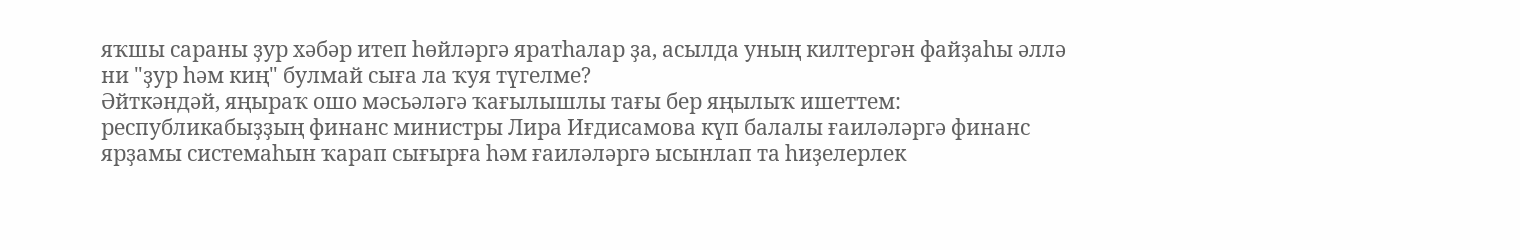яҡшы сараны ҙур хәбәр итеп һөйләргә яратһалар ҙа, асылда уның килтергән файҙаһы әллә ни "ҙур һәм киң" булмай сыға ла ҡуя түгелме?
Әйткәндәй, яңыраҡ ошо мәсьәләгә ҡағылышлы тағы бер яңылыҡ ишеттем: республикабыҙҙың финанс министры Лира Иғдисамова күп балалы ғаиләләргә финанс ярҙамы системаһын ҡарап сығырға һәм ғаиләләргә ысынлап та һиҙелерлек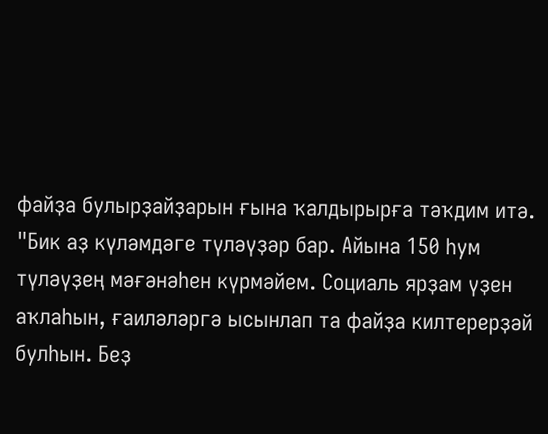файҙа булырҙайҙарын ғына ҡалдырырға тәҡдим итә. "Бик аҙ күләмдәге түләүҙәр бар. Айына 150 һум түләүҙең мәғәнәһен күрмәйем. Социаль ярҙам үҙен аҡлаһын, ғаиләләргә ысынлап та файҙа килтерерҙәй булһын. Беҙ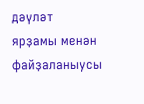дәүләт ярҙамы менән файҙаланыусы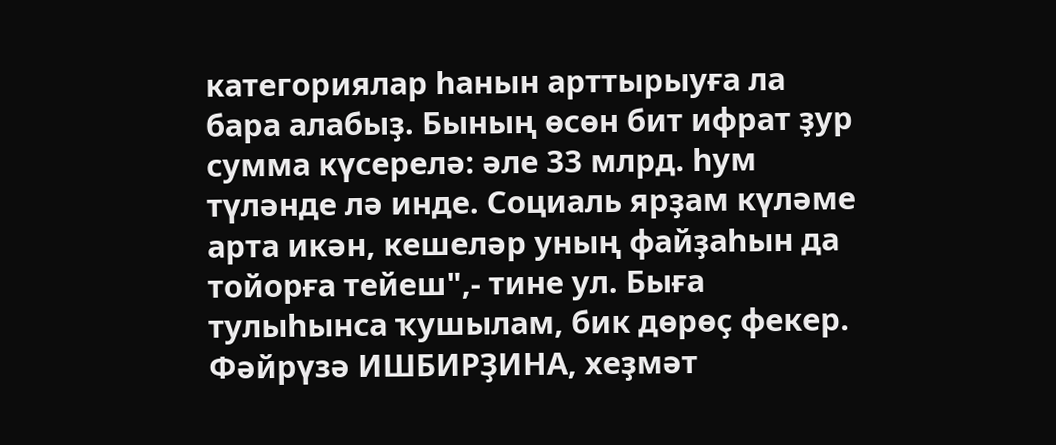категориялар һанын арттырыуға ла бара алабыҙ. Бының өсөн бит ифрат ҙур сумма күсерелә: әле 33 млрд. һум түләнде лә инде. Социаль ярҙам күләме арта икән, кешеләр уның файҙаһын да тойорға тейеш",- тине ул. Быға тулыһынса ҡушылам, бик дөрөҫ фекер.
Фәйрүзә ИШБИРҘИНА, хеҙмәт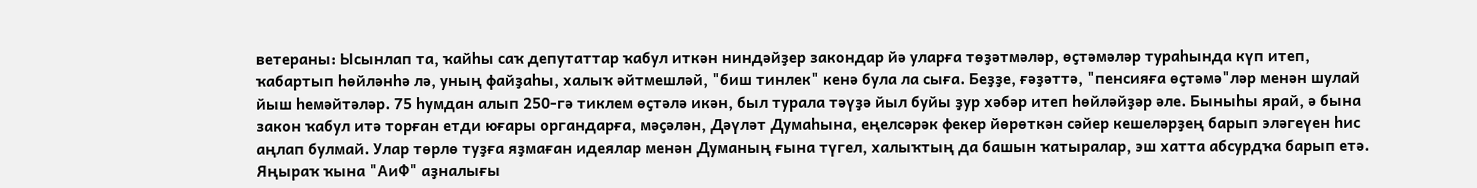ветераны: Ысынлап та, ҡайһы саҡ депутаттар ҡабул иткән ниндәйҙер закондар йә уларға төҙәтмәләр, өҫтәмәләр тураһында күп итеп, ҡабартып һөйләнһә лә, уның файҙаһы, халыҡ әйтмешләй, "биш тинлек" кенә була ла сыға. Беҙҙе, ғәҙәттә, "пенсияға өҫтәмә"ләр менән шулай йыш һемәйтәләр. 75 һумдан алып 250-гә тиклем өҫтәлә икән, был турала тәүҙә йыл буйы ҙур хәбәр итеп һөйләйҙәр әле. Быныһы ярай, ә бына закон ҡабул итә торған етди юғары органдарға, мәҫәлән, Дәүләт Думаһына, еңелсәрәк фекер йөрөткән сәйер кешеләрҙең барып эләгеүен һис аңлап булмай. Улар төрлө туҙға яҙмаған идеялар менән Думаның ғына түгел, халыҡтың да башын ҡатыралар, эш хатта абсурдҡа барып етә. Яңыраҡ ҡына "АиФ" аҙналығы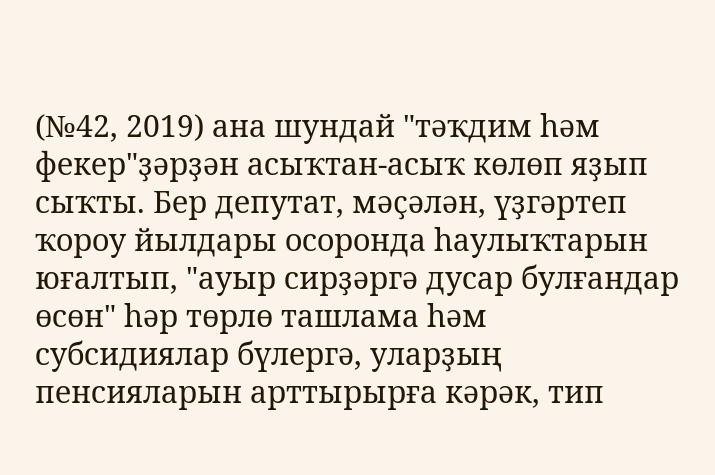(№42, 2019) ана шундай "тәҡдим һәм фекер"ҙәрҙән асыҡтан-асыҡ көлөп яҙып сыҡты. Бер депутат, мәҫәлән, үҙгәртеп ҡороу йылдары осоронда һаулыҡтарын юғалтып, "ауыр сирҙәргә дусар булғандар өсөн" һәр төрлө ташлама һәм субсидиялар бүлергә, уларҙың пенсияларын арттырырға кәрәк, тип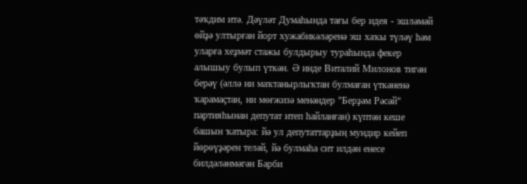тәҡдим итә. Дәүләт Думаһында тағы бер идея - эшләмәй өйҙә ултырған йорт хужабикәләренә эш хаҡы түләү һәм уларға хеҙмәт стажы булдырыу тураһында фекер алышыу булып үткән. Ә инде Виталий Милонов тигән берәү (әллә ни маҡтанырлыҡтан булмаған үткәненә ҡарамаҫтан, ни мөғжизә менәндер "Берҙәм Рәсәй" партияһынан депутат итеп һайланған) күптән кеше башын ҡатыра: йә ул депутаттарҙың мундир кейеп йөрөүҙәрен теләй, йә булмаһа сит илдән енесе билдәләнмәгән Барби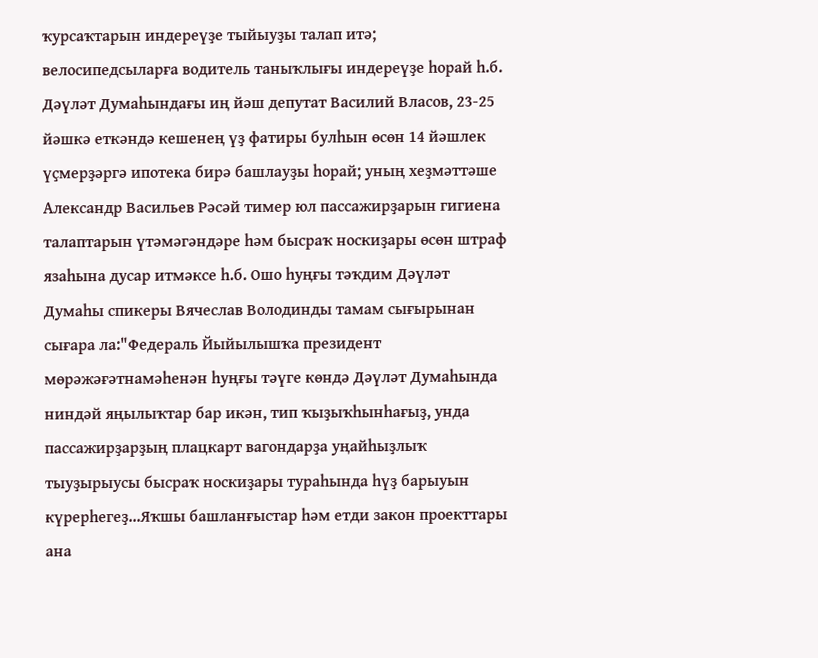ҡурсаҡтарын индереүҙе тыйыуҙы талап итә; велосипедсыларға водитель таныҡлығы индереүҙе һорай һ.б. Дәүләт Думаһындағы иң йәш депутат Василий Власов, 23-25 йәшкә еткәндә кешенең үҙ фатиры булһын өсөн 14 йәшлек үҫмерҙәргә ипотека бирә башлауҙы һорай; уның хеҙмәттәше Александр Васильев Рәсәй тимер юл пассажирҙарын гигиена талаптарын үтәмәгәндәре һәм бысраҡ носкиҙары өсөн штраф язаһына дусар итмәксе һ.б. Ошо һуңғы тәҡдим Дәүләт Думаһы спикеры Вячеслав Володинды тамам сығырынан сығара ла:"Федераль Йыйылышҡа президент мөрәжәғәтнамәһенән һуңғы тәүге көндә Дәүләт Думаһында ниндәй яңылыҡтар бар икән, тип ҡыҙыҡһынһағыҙ, унда пассажирҙарҙың плацкарт вагондарҙа уңайһыҙлыҡ тыуҙырыусы бысраҡ носкиҙары тураһында һүҙ барыуын күрерһегеҙ...Яҡшы башланғыстар һәм етди закон проекттары ана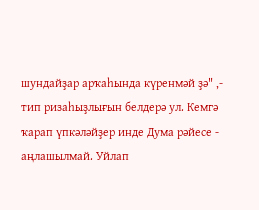шундайҙар арҡаһында күренмәй ҙә" ,- тип ризаһыҙлығын белдерә ул. Кемгә ҡарап үпкәләйҙер инде Дума рәйесе - аңлашылмай. Уйлап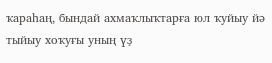ҡараһаң, бындай ахмаҡлыҡтарға юл ҡуйыу йә тыйыу хоҡуғы уның үҙ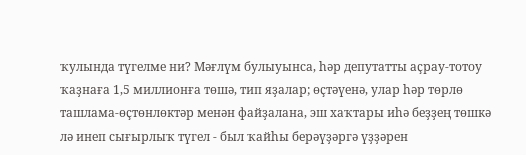ҡулында түгелме ни? Мәғлүм булыуынса, һәр депутатты аҫрау-тотоу ҡаҙнаға 1,5 миллионға төшә, тип яҙалар; өҫтәүенә, улар һәр төрлө ташлама-өҫтөнлөктәр менән файҙалана, эш хаҡтары иһә беҙҙең төшкә лә инеп сығырлыҡ түгел - был ҡайһы берәүҙәргә үҙҙәрен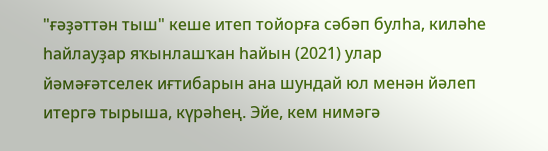"ғәҙәттән тыш" кеше итеп тойорға сәбәп булһа, киләһе һайлауҙар яҡынлашҡан һайын (2021) улар йәмәғәтселек иғтибарын ана шундай юл менән йәлеп итергә тырыша, күрәһең. Эйе, кем нимәгә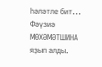һәләтле бит...
Фәүзиә МӨХӘМӘТШИНА яҙып алды.